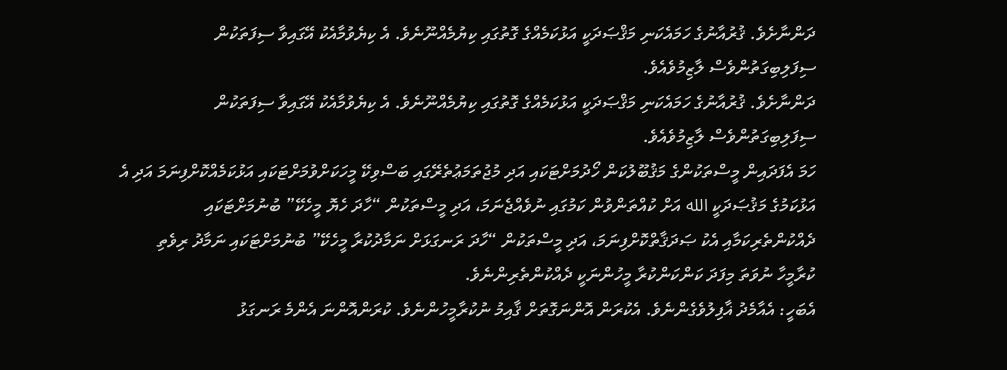ދަންނާށެވެ. ޤުރުއާނުގެ ހަމައެކަނި މަޤްޞަދަކީ އަޅުކަމެއްގެ ގޮތުގައި ކިޔުމެއްނޫނެވެ. އެ ކިޔެވުމާއެކު އޭގައިވާ ސިފަތަކުން ސިފަލިބިގަތުންވެސް ލާޒިމުވެއެވެ.
ދަންނާށެވެ. ޤުރުއާނުގެ ހަމައެކަނި މަޤްޞަދަކީ އަޅުކަމެއްގެ ގޮތުގައި ކިޔުމެއްނޫނެވެ. އެ ކިޔެވުމާއެކު އޭގައިވާ ސިފަތަކުން ސިފަލިބިގަތުންވެސް ލާޒިމުވެއެވެ.
ހަމަ އެފަދައިން މީސްތަކުންގެ މަޤުބޫލުކަން ހޯދުމަށްޓަކައި އަދި މުޖުތަމަޢުތެރޭގައި ބަސްވިކޭ މީހަކަށްވުމަށްޓަކައި އަޅުކަމެއްކޮށްފިނަމަ އަދި އެ އަޅުކަމުގެ މަޤުޞަދަކީ الله އަށް ކުއްތަންވުން ކަމުގައި ނުވެއްޖެނަމަ، އަދި މީސްތަކުން “ހާދަ ހެޔޮ މީހެކޭ” ބުނުމަށްޓަކައި ދެއްކުންތެރިކަމާއި އެކު ޞަދަޤާތްކޮށްފިނަމަ، އަދި މީސްތަކުން “ހާދަ ރަނގަޅަށް ނަމާދުކުރާ މީހެކޭ” ބުނުމަށްޓަކައި ނަމާދު ރިވެތި ކުރާމީހާ ނުވަތަ މިފަދަ ކަންކަންކުރާ މީހުންނަކީ ދެއްކުންތެރިންނެވެ.
އެބަހީ: އެއާމެދު ޣާފިލުވެގެންނެވެ. އެކުރަން އޮންނަގޮތަށް ޤާއިމު ނުކުރާމީހުންނެވެ. ކުރަންއޮންނަ އެންމެ ރަނގަޅު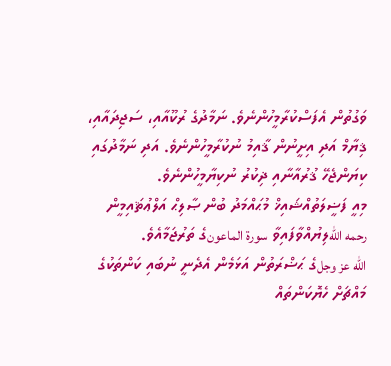ވަގުތުން އެފަސްކުރާމީހުންނެވެ. ނަމާދުގެ ރުކޫއާއި، ސަޖިދައާއި، ޤިޔާމް އަދި އިށީނުން ޤާއިމު ނުކުރާމީހުންނެވެ. އަދި ނަމާދުގައި ކިޔަންޖެހޭ ޤުރުއާނާއި ޛިކުރު ނުކިޔާމީހުންނެވެ.
މިއީ ފަޟީލަތުއްޝައިޚް މުޙައްމަދު ބުން ޞާލިޙް އަލްޢުޘައިމީން رحمه اللهލިޔުއްވާފައިވާ سورة الماعونގެ ތަރުޖަމާއެވެ.
الله عز وجلގެ ޙަޟްރަތުން އަޅަމެން އެދެނީ ނުބައި ކަންތަކުގެ މައްޗަށް ހެޔޮކަންތައް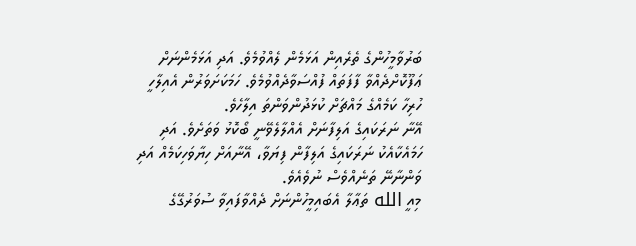ބަރުވާމީހުންގެ ތެރެއިން އަޅަމެން ލެއްވުމެވެ. އަދި އަޅަމެންނަށް ޢަފޫކޮށްދެއްވާ ފާފަތައް ފުއްސަވާދެއްވުމެވެ. ހަމަކަށަވަރުން އެއިލާހީ ހުރިހާ ކަމެއްގެ މައްޗަށް ކުޅަދުންވަންތަ އިލާހެވެ.
އޭނާ ނަރަކައިގެ އަލިފާނަށް އެއްލާލެވޭނީ ބޯކޮޅު ވަތަށެވެ. އަދި ހަމައެކާއެކު ނަރަކައިގެ އަލިފާން ފިޔަވާ، އޭނާއަށް ހިޔާވަހިކަމެއް އަދި ވަންނާނޭ ތަނެއްވެސް ނުވެއެވެ.
މިއީ الله ތަޢާލާ އެބައިމީހުންނަށް ދެއްވާފައިވާ ސުވަރުގޭގެ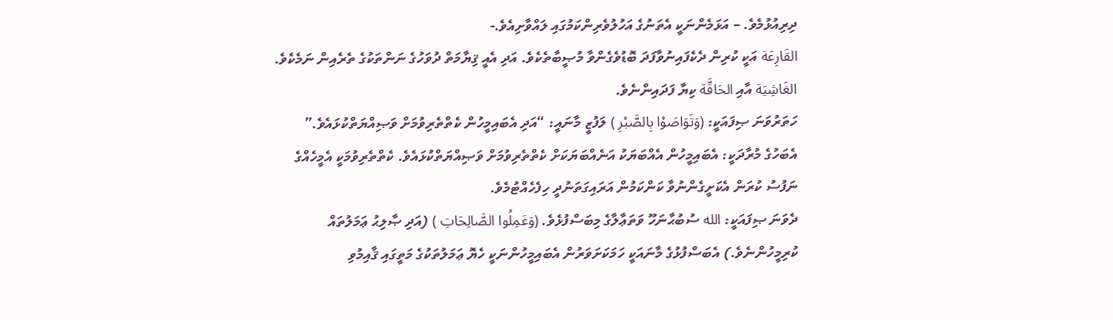ދިރިއުޅުމެވެ. – އަޅަމެންނަކީ އެތަނުގެ އަހުލުވެރިންކަމުގައި ލައްވާށިއެވެ.-
القَارِعَة އަކީ ކުރިން ދެކެފައިނުވާފަދަ ބޮޑުވެގެންވާ މުޞީބާތެކެވެ. އަދި އެއީ ޤިޔާމަތް ދުވަހުގެ ނަންތަކުގެ ތެރެއިން ނަމެކެވެ. الغَاشِيَة އާއި الحَاقَّة ކިޔާ ފަދައިންނެވެ.
ހަތަރުވަނަ ޞިފައަކީ: (وَتَوَاصَوْا بِالصَّبْرِ ) ލަފުޒީ މާނައީ: “އަދި އެބައިމީހުން ކެތްތެރިވުމަށް ވަޞިއްޔަތްކުޅައެވެ.” އެބަހުގެ މުރާދަކީ: އެބައިމީހުން އެއްބަޔަކު އަނެއްބަޔަކަށް ކެތްތެރިވުމަށް ވަޞިއްޔަތްކުޅައެވެ. ކެތްތެރިވުމަކީ އެމީހެއްގެ ނަފުސު ކުރަން އެކަށީގެންނުވާ ކަންކަމުން އަރައިގަތަނުދީ ހިފެހެއްޓުމެވެ.
ދެވަނަ ޞިފައަކީ: الله ސުބުޙާނަހޫ ވަތަޢާލާގެ މިބަސްފުޅެވެ. (وَعَمِلُوا الصَّالِحَاتِ ) (އަދި ޞާލިޙު ޢަމަލުތައް ކުރިމީހުންނެވެ.) އެބަސްފުޅުގެ މާނައަކީ ހަމަކަށަވަރުން އެބައިމީހުންނަކީ ހެޔޮ ޢަމަލުތަކުގެ މަތީގައި ޤާއިމުވި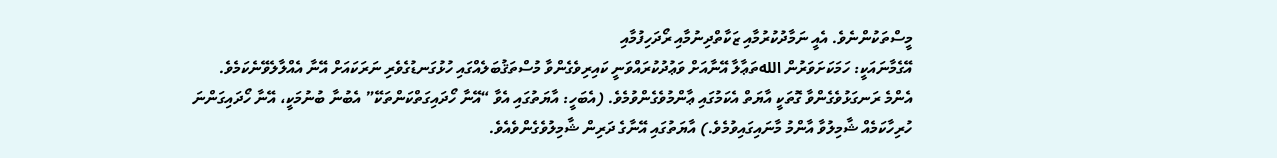މީސްތަކުންނެވެ. އެއީ ނަމާދުކުރުމާއި ޒަކާތްދިނުމާއި ރޯދަހިފުމާއި
އޭގެމާނައަކީ: ހަމަކަށަވަރުން اللهތަޢާލާ އޭނާއަށް ވަޢުދުކުރައްވަނީ ކައިރިވެގެންވާ މުސްތަޤުބަލެއްގައި ހުޅުގަނޑުގެވެރި ނަރަކައަށް އޭނާ އެއްލާލެވޭނެކަމެވެ.
އެންމެ ރަނގަޅުވެގެންވާ ގޮތަކީ އާޔަތް އެކަމުގައި ޢާންމުވެގެންވުމެވެ. (އެބަހީ: އާޔަތުގައި އެވާ “އޭނާ ހޯދައިގަތްކަންތަކޭ” އެބުނާ ބުނުމަކީ، އޭނާ ހޯދައިގަންނަ ހުރިހާކަމެއް ޝާމިލުވާ އާންމު މާނައިގައިވުމެވެ.) އާޔަތުގައި އޭނާގެ ދަރިން ޝާމިލުވެގެންވެއެވެ.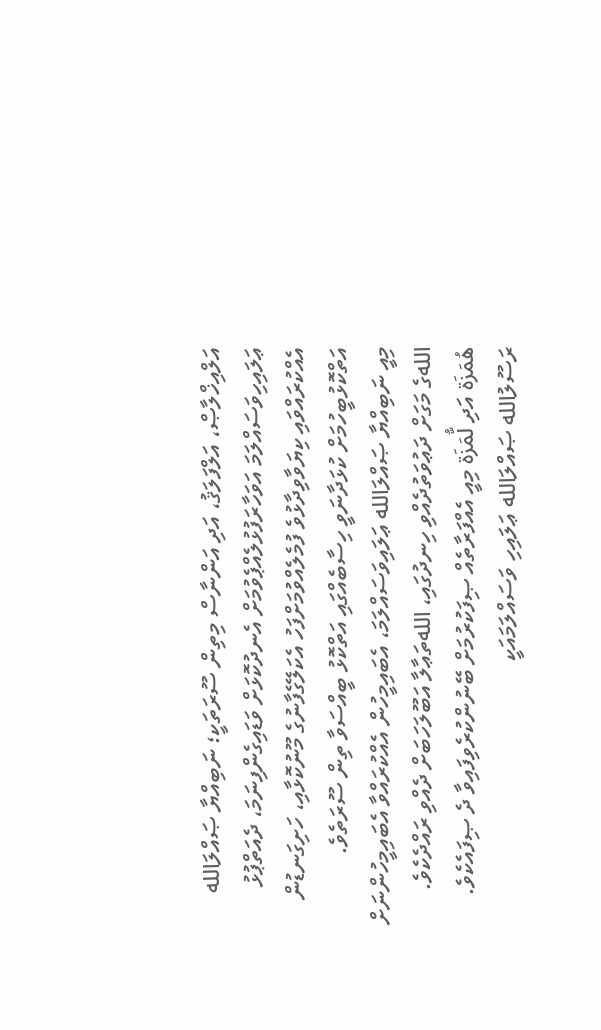އަލްއިޚްލާޞް، އަލްފަލަޤު، އަދި އަންނާސް މިތިން ސޫރަތަކީ؛ ނަބިއްޔާ ޞައްލަالله ޢަލައިހިވަސައްލަމަ އަވަހާރަފުޅުލެއްޕެވުމަށް އެނދުކޮޅަށް ވަޑައިގެންފިނަމަ، ދެއަތްޕުޅު އެއްކުރައްވައި ކިޔަވާވިދާޅުވެ ފުމެލެއްވުމަށްފަހު އެކަލޭގެފާނުގެ މޫނުކޮޅާއި، ހަށިގަނޑުން އަތްކޮޅުބީހުމަށް ކުޅަދާނަވީ ހިސާބެއްގައި އަތްކޮޅު ބީއްސަވާ ތިން ސޫރަތެވެ.
މިއީ ނަބިއްޔާ ޞައްލަالله ޢަލައިވަސައްލަމަ، އެބައިމީހުން އެއްކުރައްވާ އެބައިމީހުންނަށް اللهގެ މަގަށް ދަޢުވަތުދެއްވި ހިނދުގައި، اللهތަޢާލާ އަބޫލަހަބަށް ދެއްވި ރައްދެކެވެ.
هُمَزَة އަދި لُّمَزَة މިއީ އެއްފަރާތެއް ޞިފަކުރުމަށް ބޭނުންކުރެވިފައިވާ ދެ ޞިފައެކެވެ.
ރަސޫލުالله ޞައްލަالله ޢަލައިހި ވަސައްލަމައަކީ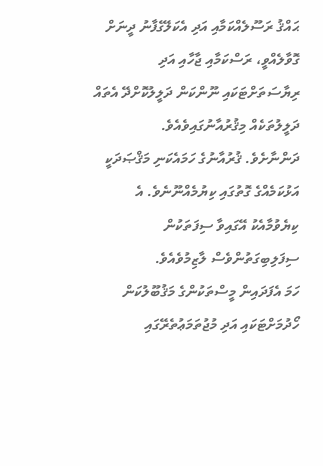ޙައްޤު ރަސޫލެއްކަމާއި އަދި އެކަލޭގެފާނު ދީނަށް ގޮވާލެއްވީ، ރަސްކަމާއި ޖާހާއި އަދި ރިޔާސަތަށްޓަކައި ނޫންކަން ދަލީލުކޮށްދޭ އެތައް ދަލީލުތަކެއް މިޤުރުއާނުގައިވެއެވެ.
ދަންނާށެވެ. ޤުރުއާނުގެ ހަމައެކަނި މަޤްޞަދަކީ އަޅުކަމެއްގެ ގޮތުގައި ކިޔުމެއްނޫނެވެ. އެ ކިޔެވުމާއެކު އޭގައިވާ ސިފަތަކުން ސިފަލިބިގަތުންވެސް ލާޒިމުވެއެވެ.
ހަމަ އެފަދައިން މީސްތަކުންގެ މަޤުބޫލުކަން ހޯދުމަށްޓަކައި އަދި މުޖުތަމަޢުތެރޭގައި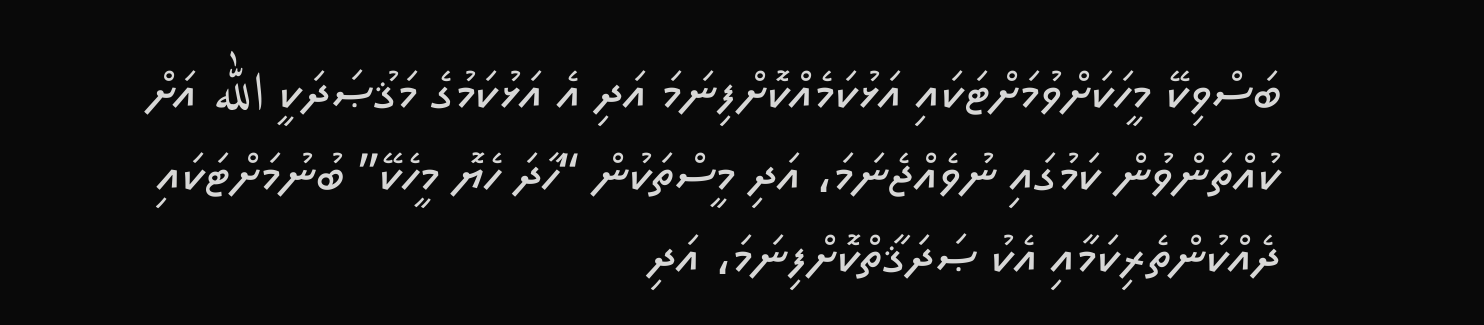ބަސްވިކޭ މީހަކަށްވުމަށްޓަކައި އަޅުކަމެއްކޮށްފިނަމަ އަދި އެ އަޅުކަމުގެ މަޤުޞަދަކީ الله އަށް ކުއްތަންވުން ކަމުގައި ނުވެއްޖެނަމަ، އަދި މީސްތަކުން “ހާދަ ހެޔޮ މީހެކޭ” ބުނުމަށްޓަކައި ދެއްކުންތެރިކަމާއި އެކު ޞަދަޤާތްކޮށްފިނަމަ، އަދި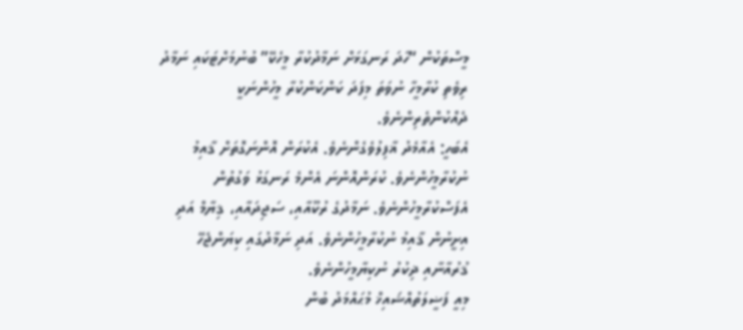މީސްތަކުން “ހާދަ ރަނގަޅަށް ނަމާދުކުރާ މީހެކޭ” ބުނުމަށްޓަކައި ނަމާދު ރިވެތި ކުރާމީހާ ނުވަތަ މިފަދަ ކަންކަންކުރާ މީހުންނަކީ ދެއްކުންތެރިންނެވެ.
އެބަހީ: އެއާމެދު ޣާފިލުވެގެންނެވެ. އެކުރަން އޮންނަގޮތަށް ޤާއިމު ނުކުރާމީހުންނެވެ. ކުރަންއޮންނަ އެންމެ ރަނގަޅު ވަގުތުން އެފަސްކުރާމީހުންނެވެ. ނަމާދުގެ ރުކޫއާއި، ސަޖިދައާއި، ޤިޔާމް އަދި އިށީނުން ޤާއިމު ނުކުރާމީހުންނެވެ. އަދި ނަމާދުގައި ކިޔަންޖެހޭ ޤުރުއާނާއި ޛިކުރު ނުކިޔާމީހުންނެވެ.
މިއީ ފަޟީލަތުއްޝައިޚް މުޙައްމަދު ބުން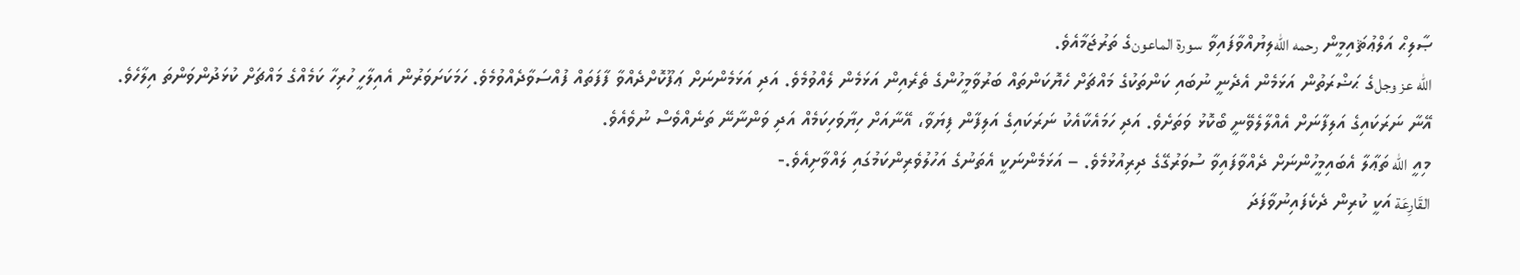ޞާލިޙް އަލްޢުޘައިމީން رحمه اللهލިޔުއްވާފައިވާ سورة الماعونގެ ތަރުޖަމާއެވެ.
الله عز وجلގެ ޙަޟްރަތުން އަޅަމެން އެދެނީ ނުބައި ކަންތަކުގެ މައްޗަށް ހެޔޮކަންތައް ބަރުވާމީހުންގެ ތެރެއިން އަޅަމެން ލެއްވުމެވެ. އަދި އަޅަމެންނަށް ޢަފޫކޮށްދެއްވާ ފާފަތައް ފުއްސަވާދެއްވުމެވެ. ހަމަކަށަވަރުން އެއިލާހީ ހުރިހާ ކަމެއްގެ މައްޗަށް ކުޅަދުންވަންތަ އިލާހެވެ.
އޭނާ ނަރަކައިގެ އަލިފާނަށް އެއްލާލެވޭނީ ބޯކޮޅު ވަތަށެވެ. އަދި ހަމައެކާއެކު ނަރަކައިގެ އަލިފާން ފިޔަވާ، އޭނާއަށް ހިޔާވަހިކަމެއް އަދި ވަންނާނޭ ތަނެއްވެސް ނުވެއެވެ.
މިއީ الله ތަޢާލާ އެބައިމީހުންނަށް ދެއްވާފައިވާ ސުވަރުގޭގެ ދިރިއުޅުމެވެ. – އަޅަމެންނަކީ އެތަނުގެ އަހުލުވެރިންކަމުގައި ލައްވާށިއެވެ.-
القَارِعَة އަކީ ކުރިން ދެކެފައިނުވާފަދަ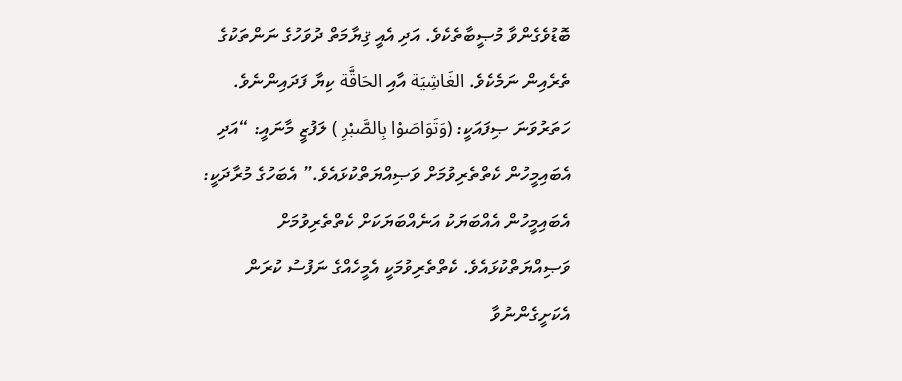ބޮޑުވެގެންވާ މުޞީބާތެކެވެ. އަދި އެއީ ޤިޔާމަތް ދުވަހުގެ ނަންތަކުގެ ތެރެއިން ނަމެކެވެ. الغَاشِيَة އާއި الحَاقَّة ކިޔާ ފަދައިންނެވެ.
ހަތަރުވަނަ ޞިފައަކީ: (وَتَوَاصَوْا بِالصَّبْرِ ) ލަފުޒީ މާނައީ: “އަދި އެބައިމީހުން ކެތްތެރިވުމަށް ވަޞިއްޔަތްކުޅައެވެ.” އެބަހުގެ މުރާދަކީ: އެބައިމީހުން އެއްބަޔަކު އަނެއްބަޔަކަށް ކެތްތެރިވުމަށް ވަޞިއްޔަތްކުޅައެވެ. ކެތްތެރިވުމަކީ އެމީހެއްގެ ނަފުސު ކުރަން އެކަށީގެންނުވާ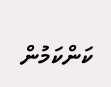ކަންކަމުން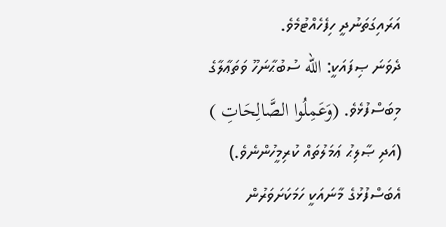އަރައިގަތަނުދީ ހިފެހެއްޓުމެވެ.
ދެވަނަ ޞިފައަކީ: الله ސުބުޙާނަހޫ ވަތަޢާލާގެ މިބަސްފުޅެވެ. (وَعَمِلُوا الصَّالِحَاتِ ) (އަދި ޞާލިޙު ޢަމަލުތައް ކުރިމީހުންނެވެ.) އެބަސްފުޅުގެ މާނައަކީ ހަމަކަށަވަރުން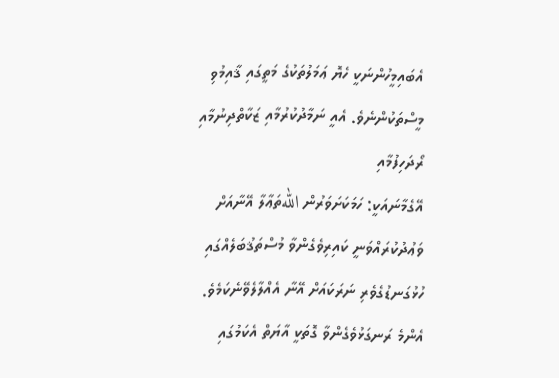އެބައިމީހުންނަކީ ހެޔޮ ޢަމަލުތަކުގެ މަތީގައި ޤާއިމުވި މީސްތަކުންނެވެ. އެއީ ނަމާދުކުރުމާއި ޒަކާތްދިނުމާއި ރޯދަހިފުމާއި
އޭގެމާނައަކީ: ހަމަކަށަވަރުން اللهތަޢާލާ އޭނާއަށް ވަޢުދުކުރައްވަނީ ކައިރިވެގެންވާ މުސްތަޤުބަލެއްގައި ހުޅުގަނޑުގެވެރި ނަރަކައަށް އޭނާ އެއްލާލެވޭނެކަމެވެ.
އެންމެ ރަނގަޅުވެގެންވާ ގޮތަކީ އާޔަތް އެކަމުގައި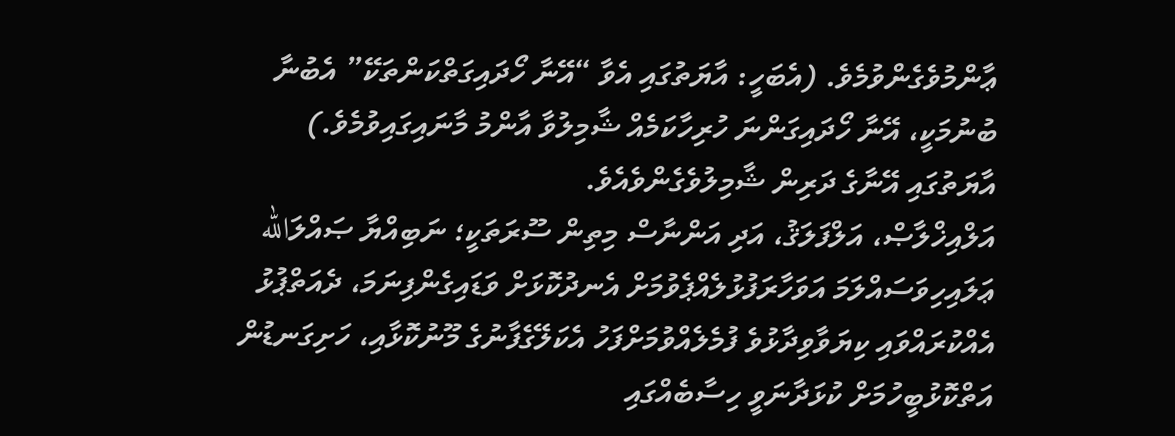ޢާންމުވެގެންވުމެވެ. (އެބަހީ: އާޔަތުގައި އެވާ “އޭނާ ހޯދައިގަތްކަންތަކޭ” އެބުނާ ބުނުމަކީ، އޭނާ ހޯދައިގަންނަ ހުރިހާކަމެއް ޝާމިލުވާ އާންމު މާނައިގައިވުމެވެ.) އާޔަތުގައި އޭނާގެ ދަރިން ޝާމިލުވެގެންވެއެވެ.
އަލްއިޚްލާޞް، އަލްފަލަޤު، އަދި އަންނާސް މިތިން ސޫރަތަކީ؛ ނަބިއްޔާ ޞައްލަالله ޢަލައިހިވަސައްލަމަ އަވަހާރަފުޅުލެއްޕެވުމަށް އެނދުކޮޅަށް ވަޑައިގެންފިނަމަ، ދެއަތްޕުޅު އެއްކުރައްވައި ކިޔަވާވިދާޅުވެ ފުމެލެއްވުމަށްފަހު އެކަލޭގެފާނުގެ މޫނުކޮޅާއި، ހަށިގަނޑުން އަތްކޮޅުބީހުމަށް ކުޅަދާނަވީ ހިސާބެއްގައި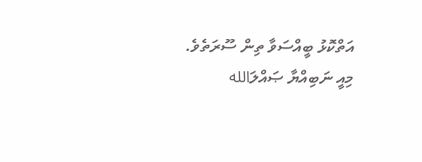އަތްކޮޅު ބީއްސަވާ ތިން ސޫރަތެވެ.
މިއީ ނަބިއްޔާ ޞައްލަالله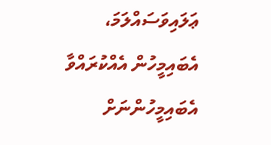ޢަލައިވަސައްލަމަ، އެބައިމީހުން އެއްކުރައްވާ އެބައިމީހުންނަށް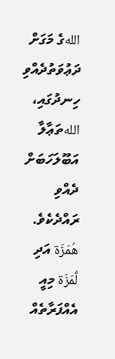اللهގެ މަގަށް ދަޢުވަތުދެއްވި ހިނދުގައި، اللهތަޢާލާ އަބޫލަހަބަށް ދެއްވި ރައްދެކެވެ.
هُمَزَة އަދި لُّمَزَة މިއީ އެއްފަރާތެއް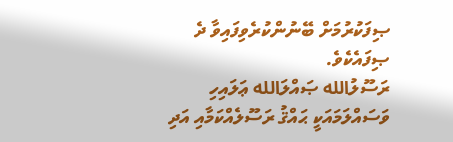ޞިފަކުރުމަށް ބޭނުންކުރެވިފައިވާ ދެ ޞިފައެކެވެ.
ރަސޫލުالله ޞައްލަالله ޢަލައިހި ވަސައްލަމައަކީ ޙައްޤު ރަސޫލެއްކަމާއި އަދި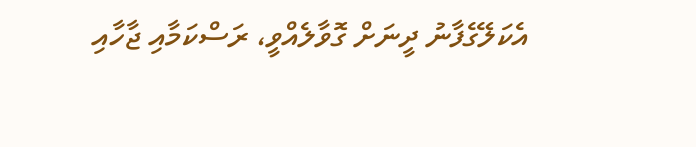އެކަލޭގެފާނު ދީނަށް ގޮވާލެއްވީ، ރަސްކަމާއި ޖާހާއި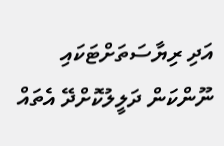އަދި ރިޔާސަތަށްޓަކައި ނޫންކަން ދަލީލުކޮށްދޭ އެތައް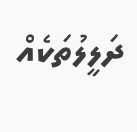ދަލީލުތަކެއް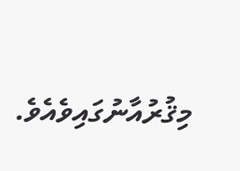މިޤުރުއާނުގައިވެއެވެ.